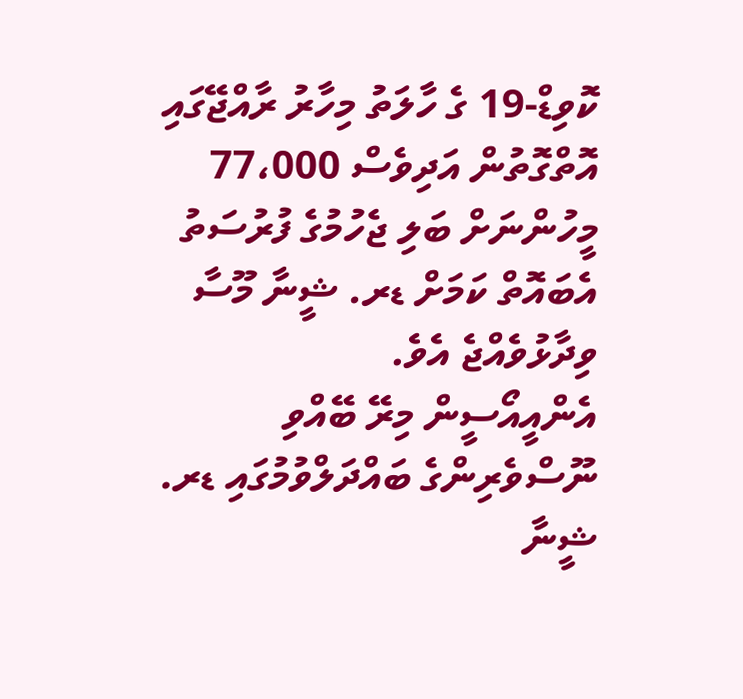ކޮވިޑް-19 ގެ ހާލަތު މިހާރު ރާއްޖޭގައި އޮތްގޮތުން އަދިވެސް 77،000 މީހުންނަށް ބަލި ޖެހުމުގެ ފުރުސަތު އެބައޮތް ކަމަށް ޑރ. ޝީނާ މޫސާ ވިދާޅުވެއްޖެ އެވެ.
އެންއީއޯސީން މިރޭ ބޭއްވި ނޫސްވެރިންގެ ބައްދަލްވުމުގައި ޑރ. ޝީނާ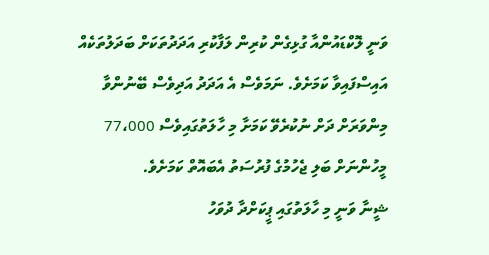ވަނީ ލޮކްޑައުންއާ ގުޅިގެން ކުރިން ލަފާކުރި އަދަދުތަކަށް ބަދަލުތަކެއް އައިސްފައިވާ ކަމަށެވެ. ނަމަވެސް އެ އަދަދު އަދިވެސް ބޭނުންވާ މިންވަރަށް ދަށް ނުކުރެވޭ ކަމަށާ މި ހާލަތުގައިވެސް 77،000 މީހުންނަށް ބަލި ޖެހުމުގެ ފުރުސަތު އެބައޮތް ކަމަށެވެ.
ޝީނާ ވަނީ މި ހާލަތުގައި ޕީކަށްދާ ދުވަހު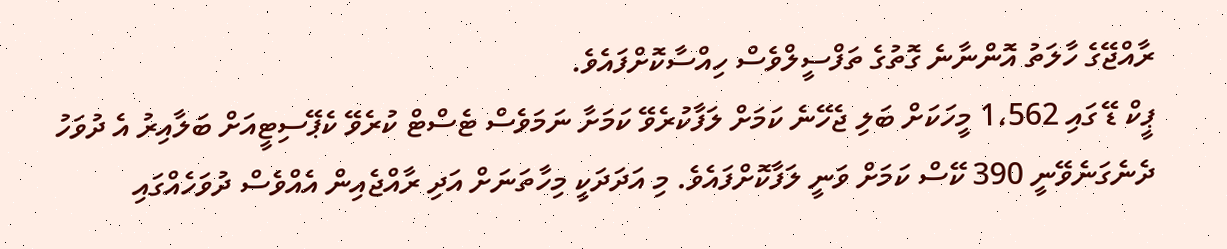ރާއްޖޭގެ ހާލަތު އޮންނާނެ ގޮތުގެ ތަފްސީލްވެސް ހިއްސާކޮށްފައެވެ.
ޕީކް ޑޭ ގައި 1،562 މީހަކަށް ބަލި ޖެހޭނެ ކަމަށް ލަފާކުރެވޭ ކަމަށާ ނަމަވެސް ޓެސްޓް ކުރެވޭ ކެޕޭސިޓީއަށް ބަލާއިރު އެ ދުވަހު ދެނެގަނެވޭނީ 390 ކޭސް ކަމަށް ވަނީ ލަފާކޮށްފައެވެ. މި އަދަދަކީ މިހާތަނަށް އަދި ރާއްޖެއިން އެއްވެސް ދުވަހެއްގައި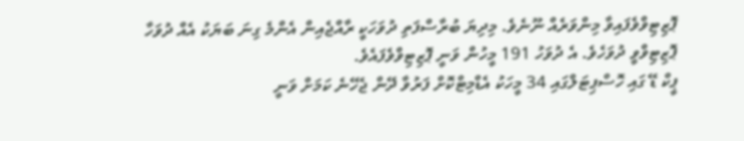ޕޮޒިޓިވްވެފައިވާ މިންވަރެއް ނޫނެވެ. މިދިޔަ ބުރާސްފަތި ދުވަހަކީ ރާއްޖެއިން އެންމެ ގިނަ ބަޔަކު އެއް ދުވަހާ ޕޮޒިޓިވްވީ ދުވަހެވެ. އެ ދުވަހު 191 މީހުން ވަނީ ޕޮޒިޓިވްވެފައެވެ.
ޕީކް ޑޭ ގައި ހޮސްޕިޓަލްގައި 34 މީހަކު އެޑްމިޓްކޮށް ފަރުވާ ދޭން ޖެހޭނެ ކަމަށް ވަނީ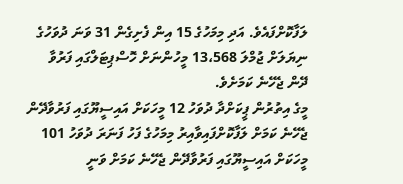ލަފާކޮށްފައެވެ. އަދި މިމަހުގެ 15 އިން ފެށިގެން 31 ވަނަ ދުވަހުގެ ނިޔަލަށް ޖުމްލަ 13،568 މީހުންނަށް ހޮސްޕިޓަލްގައި ފަރުވާ ދޭން ޖެހޭނެ ކަމަށެވެ.
މީގެ އިތުރުން ޕީކަށްދާ ދުވަހު 12 މީހަކަށް އައިސީޔޫގައި ފަރުވާދޭން ޖެހޭނެ ކަމަށް ލަފާކޮށްފައިވާއިރު މިމަހުގެ ފަހު ފަނަރަ ދުވަހު 101 މީހަކަށް އައިސީޔޫގައި ފަރުވާދޭން ޖެހޭނެ ކަމަށް ވަނީ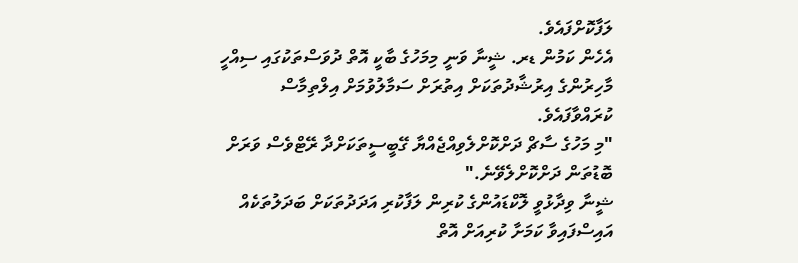ލަފާކޮށްފައެވެ.
އެހެން ކަމުން ޑރ. ޝީނާ ވަނީ މިމަހުގެ ބާކީ އޮތް ދުވަސްތަކުގައި ސިއްހީ މާހިރުންގެ އިރުޝާދުތަކަށް އިތުރަށް ސަމާލުވުމަށް އިލްތިމާސް ކުރައްވާފައެވެ.
"މި މަހުގެ ސާޗް ދަށްކޮށްލެވިއްޖެއްޔާ ގޭބީސީތަކަށްދާ ރޭޓްވެސް ވަރަށް ބޮޑުތަން ދަށްކޮށްލެވޭނެ."
ޝީނާ ވިދާޅުވީ ލޮކްޑައުންގެ ކުރިން ލަފާކުރި އަދަދުތަކަށް ބަދަލުތަކެއް އައިސްފައިވާ ކަމަށާ ކުރިއަށް އޮތް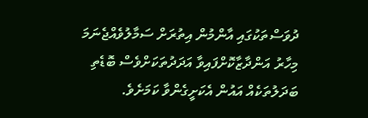ދުވަސްތަކުގައި އާންމުން އިތުރަށް ސަމާލުވެއްޖެނަމަ މިހާރު އަންދާޒާކޮށްފައިވާ އަދަދުތަކަށްވެސް ބޮޑެތި ބަދަލުތަކެއް އައުން އެކަށީގެންވާ ކަމަށެވެ.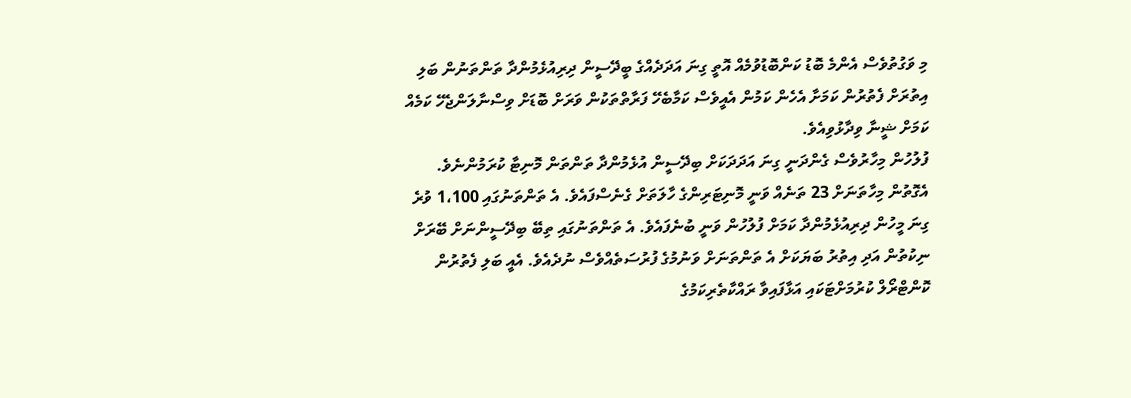މި ވަގުތުވެސް އެންމެ ބޮޑު ކަންބޮޑުވުމެއް އޮތީ ގިނަ އަދަދެއްގެ ބީދޭސީން ދިރިއުޅެމުންދާ ތަންތަނުން ބަލި އިތުރަށް ފެތުރުން ކަމަށާ އެހެން ކަމުން އެއީވެސް ކަމާބެހޭ ފަރާތްތަކުން ވަރަށް ބޮޑަށް ވިސްނާލަންޖެހޭ ކަމެއް ކަމަށް ޝީނާ ވިދާޅުވިއެވެ.
ފުލުހުން މިހާރުވެސް ގެންދަނީ ގިނަ އަދަދަކަށް ބިދޭސީން އުޅެމުންދާ ތަންތަން މޮނިޓާ ކުރަމުންނެވެ. އެގޮތުން މިހާތަނަށް 23 ތަނެއް ވަނީ މޮނިޓަރިންގެ ހާލަތަށް ގެނެސްފައެވެ. އެ ތަންތަނުގައި 1،100 ވުރެ ގިނަ މީހުން ދިރިއުޅެމުންދާ ކަމަށް ފުލުހުން ވަނީ ބުނެފައެވެ. އެ ތަންތަނުގައި ތިބޭ ބިދޭސީންނަށް ބޭރަށް ނިކުތުން އަދި އިތުރު ބަޔަކަށް އެ ތަންތަނަށް ވަނުމުގެ ފުރުސަތެއްވެސް ނުދެއެވެ. އެއީ ބަލި ފެތުރުން ކޮންޓްރޯލް ކުރުމަށްޓަކައި އަޅާފައިވާ ރައްކާތެރިކަމުގެ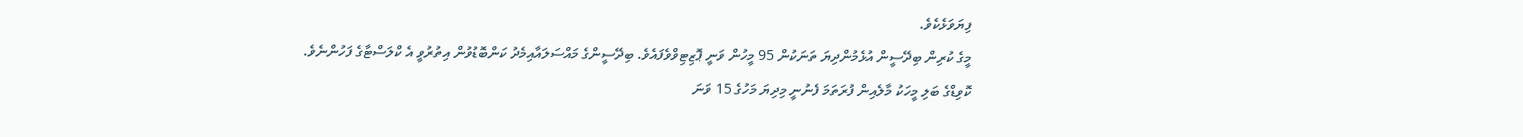ފިޔަވަޅެކެވެ.
މީގެ ކުރިން ބިދޭސީން އުޅެމުންދިޔަ ތަނަކުން 95 މީހުން ވަނީ ޕޮޒިޓިވްވެފައެވެ. ބިދޭސީންގެ މައްސަލައާއިމެދު ކަންބޮޑުވުން އިތުރުވީ އެ ކްލަސްޓާގެ ފަހުންނެވެ.
ކޮވިޑްގެ ބަލި މީހަކު މާލެއިން ފުރަތަމަ ފެނުނީ މިދިޔަ މަހުގެ 15 ވަނަ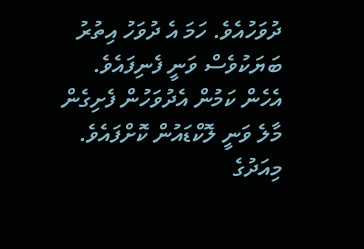ދުވަހުއެވެ. ހަމަ އެ ދުވަހު އިތުރު ބަޔަކުވެސް ވަނީ ފެނިފައެވެ.
އެހެން ކަމުން އެދުވަހުން ފެށިގެން މާލެ ވަނީ ލޮކްޑައުން ކޮށްފައެވެ. މިއަދުގެ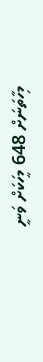މިހާތަނަށް 648 މީހަކަށް ވަނީ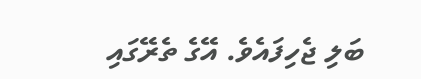ބަލި ޖެހިފައެވެ. އޭގެ ތެރޭގައި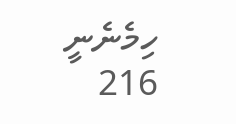ހިމެނެނީ 216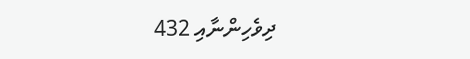ދިވެހިންނާއި 432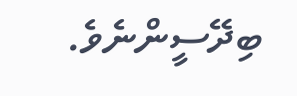ބިދޭސީންނެވެ.